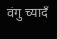वंगु च्यादँ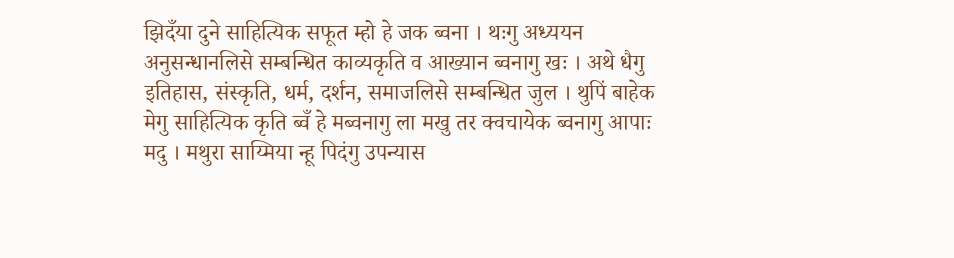झिदँया दुने साहित्यिक सफूत म्हो हे जक ब्वना । थःगु अध्ययन अनुसन्धानलिसे सम्बन्धित काव्यकृति व आख्यान ब्वनागु खः । अथे धैगु इतिहास, संस्कृति, धर्म, दर्शन, समाजलिसे सम्बन्धित जुल । थुपिं बाहेक मेगु साहित्यिक कृति ब्वँ हे मब्वनागु ला मखु तर क्वचायेक ब्वनागु आपाः मदु । मथुरा साय्मिया न्हू पिदंगु उपन्यास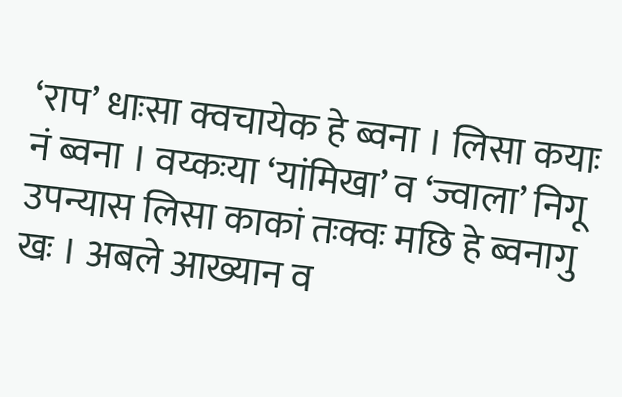‘राप’ धाःसा क्वचायेक हे ब्वना । लिसा कयाः नं ब्वना । वय्कःया ‘यांमिखा’ व ‘ज्वाला’ निगू उपन्यास लिसा काकां तःक्वः मछि हे ब्वनागु खः । अबले आख्यान व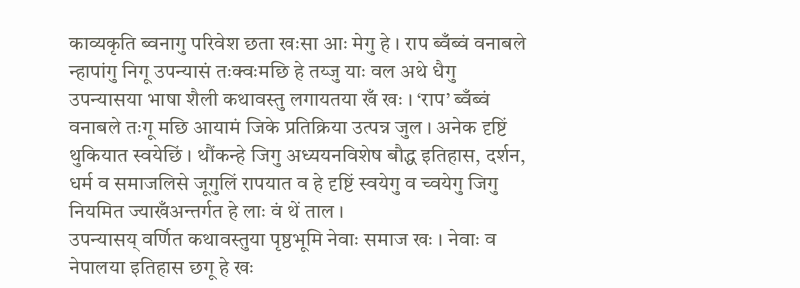काव्यकृति ब्वनागु परिवेश छता खःसा आः मेगु हे । राप ब्वँब्वं वनाबले न्हापांगु निगू उपन्यासं तःक्वःमछि हे तय्जु याः वल अथे धैगु उपन्यासया भाषा शैली कथावस्तु लगायतया खँ खः । ‘राप’ ब्वँब्वं वनाबले तःगू मछि आयामं जिके प्रतिक्रिया उत्पन्न जुल । अनेक दृष्टिं थुकियात स्वयेछिं । थौंकन्हे जिगु अध्ययनविशेष बौद्ध इतिहास, दर्शन, धर्म व समाजलिसे जूगुलिं रापयात व हे दृष्टिं स्वयेगु व च्वयेगु जिगु नियमित ज्याखँअन्तर्गत हे लाः वं थें ताल ।
उपन्यासय् वर्णित कथावस्तुया पृष्ठभूमि नेवाः समाज खः । नेवाः व नेपालया इतिहास छगू हे खः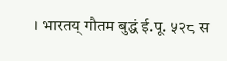। भारतय् गौतम बुद्धं ई.पू. ५२८ स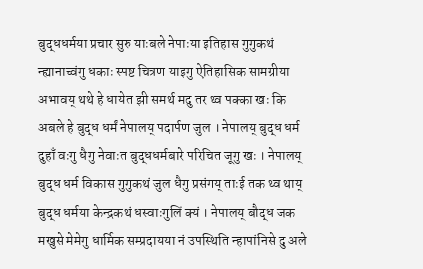बुद्धधर्मया प्रचार सुरु याःबले नेपाःया इतिहास गुगुकथं न्ह्यानाच्वंगु धकाः स्पष्ट चित्रण याइगु ऐतिहासिक सामग्रीया अभावय् थथे हे धायेत झी समर्थ मदु तर थ्व पक्का खः कि अबले हे बुद्ध धर्मं नेपालय् पदार्पण जुल । नेपालय् बुद्ध धर्म दुहाँ वःगु धैगु नेवाःत बुद्धधर्मबारे परिचित जूगु खः । नेपालय् बुद्ध धर्म विकास गुगुकथं जुल धैगु प्रसंगय् ताःई तक थ्व थाय् बुद्ध धर्मया केन्द्रकथं धस्वाःगुलिं क्यं । नेपालय् बौद्ध जक मखुसे मेमेगु धार्मिक सम्प्रदायया नं उपस्थिति न्हापांनिसे दु अले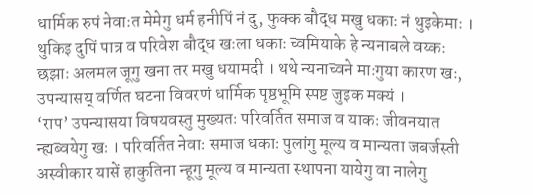धार्मिक रुपं नेवाःत मेमेगु धर्म हनीपिं नं दु, फुक्क बौद्ध मखु धकाः नं थुइकेमाः । थुकिइ दुपिं पात्र व परिवेश बौद्ध खःला धकाः च्वमियाके हे न्यनाबले वय्कः छझाः अलमल जूगु खना तर मखु धयामदी । थथे न्यनाच्वने माःगुया कारण खः, उपन्यासय् वर्णित घटना विवरणं धार्मिक पृष्ठभूमि स्पष्ट जुइक मक्यं ।
‘राप’ उपन्यासया विषयवस्तु मुख्यतः परिवर्तित समाज व याकः जीवनयात न्ह्यब्वयेगु खः । परिवर्तित नेवाः समाज धकाः पुलांगु मूल्य व मान्यता जबर्जस्ती अस्वीकार यासें हाकुतिना न्हूगु मूल्य व मान्यता स्थापना यायेगु वा नालेगु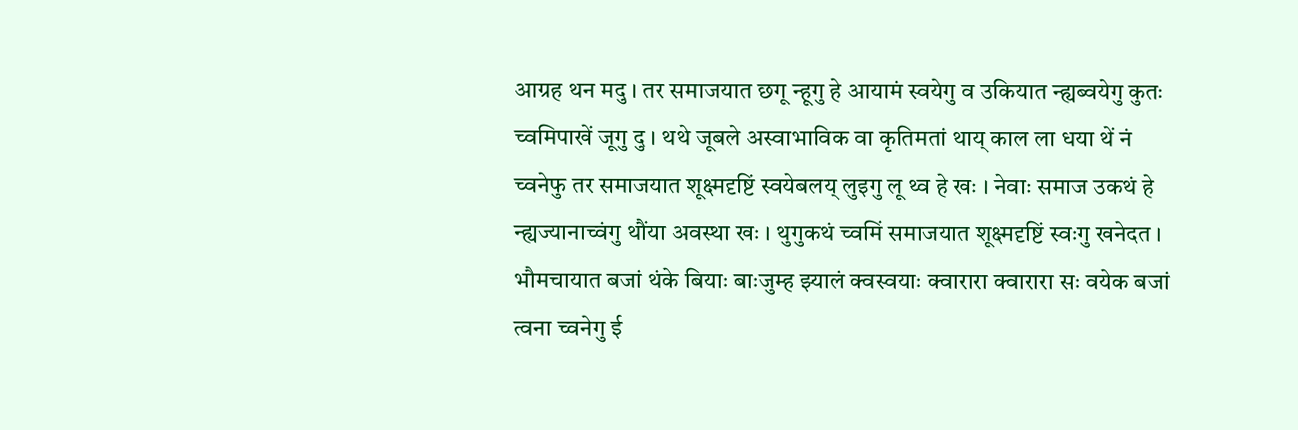आग्रह थन मदु । तर समाजयात छगू न्हूगु हे आयामं स्वयेगु व उकियात न्ह्यब्वयेगु कुतः च्वमिपाखें जूगु दु । थथे जूबले अस्वाभाविक वा कृतिमतां थाय् काल ला धया थें नं च्वनेफु तर समाजयात शूक्ष्मदृष्टिं स्वयेबलय् लुइगु लू थ्व हे खः । नेवाः समाज उकथं हे न्ह्यज्यानाच्वंगु थौंया अवस्था खः । थुगुकथं च्वमिं समाजयात शूक्ष्मदृष्टिं स्वःगु खनेदत । भौमचायात बजां थंके बियाः बाःजुम्ह झ्यालं क्वस्वयाः क्वारारा क्वारारा सः वयेक बजां त्वना च्वनेगु ई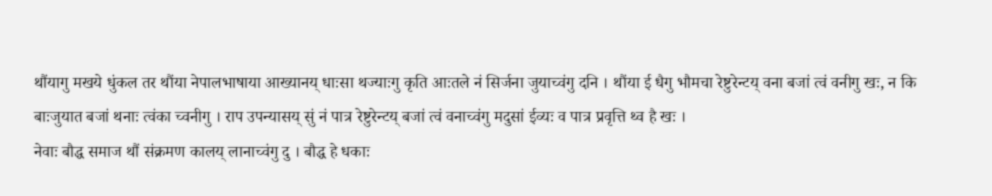थौंयागु मखये धुंकल तर थौंया नेपालभाषाया आख्यानय् धाःसा थज्याःगु कृति आःतले नं सिर्जना जुयाच्वंगु दनि । थौंया ई धैगु भौमचा रेष्टुरेन्टय् वना बजां त्वं वनीगु खः, न कि बाःजुयात बजां थनाः त्वंका च्वनीगु । राप उपन्यासय् सुं नं पात्र रेष्टुरेन्टय् बजां त्वं वनाच्वंगु मदुसां ईव्यः व पात्र प्रवृत्ति थ्व है खः ।
नेवाः बौद्ध समाज थौं संक्रमण कालय् लानाच्वंगु दु । बौद्ध हे धकाः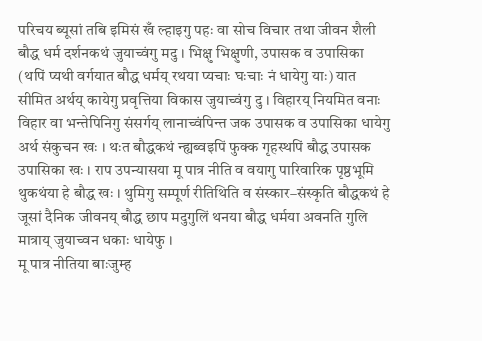परिचय ब्यूसां तबि इमिसं खँ ल्हाइगु पहः वा सोच विचार तथा जीवन शैली बौद्ध धर्म दर्शनकथं जुयाच्वंगु मदु । भिक्षु भिक्षुणी, उपासक व उपासिका (थपिं प्यथी वर्गयात बौद्ध धर्मय् रथया प्यचाः घःचाः नं धायेगु याः) यात सीमित अर्थय् कायेगु प्रवृत्तिया विकास जुयाच्वंगु दु । विहारय् नियमित वनाः विहार वा भन्तेपिनिगु संसर्गय् लानाच्वंपिन्त जक उपासक व उपासिका धायेगु अर्थ संकुचन खः । थःत बौद्धकथं न्ह्यब्वइपिं फुक्क गृहस्थपिं बौद्ध उपासक उपासिका खः । राप उपन्यासया मू पात्र नीति व वयागु पारिवारिक पृष्ठभूमि थुकथंया हे बौद्ध खः । थुमिगु सम्पूर्ण रीतिथिति व संस्कार–संस्कृति बौद्धकथं हे जूसां दैनिक जीवनय् बौद्ध छाप मदुगुलिं थनया बौद्ध धर्मया अवनति गुलि मात्राय् जुयाच्वन धकाः धायेफु ।
मू पात्र नीतिया बाःजुम्ह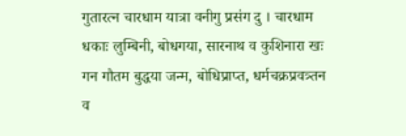गुतारत्न चारधाम यात्रा वनीगु प्रसंग दु । चारधाम धकाः लुम्बिनी, बोधगया, सारनाथ व कुशिनारा खः गन गौतम बुद्धया जन्म, बोधिप्राप्त, धर्मचक्रप्रवत्र्तन व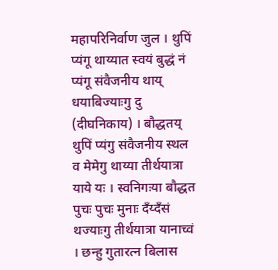महापरिनिर्वाण जुल । थुपिं प्यंगू थाय्यात स्वयं बुद्धं नं प्यंगू संवैजनीय थाय् धयाबिज्याःगु दु (दीघनिकाय) । बौद्धतय् थुपिं प्यंगु संवैजनीय स्थल व मेमेगु थाय्या तीर्थयात्रा याये यः । स्वनिगःया बौद्धत पुचः पुचः मुनाः दँय्दँसं थज्याःगु तीर्थयात्रा यानाच्वं । छन्हु गुतारत्न बिलास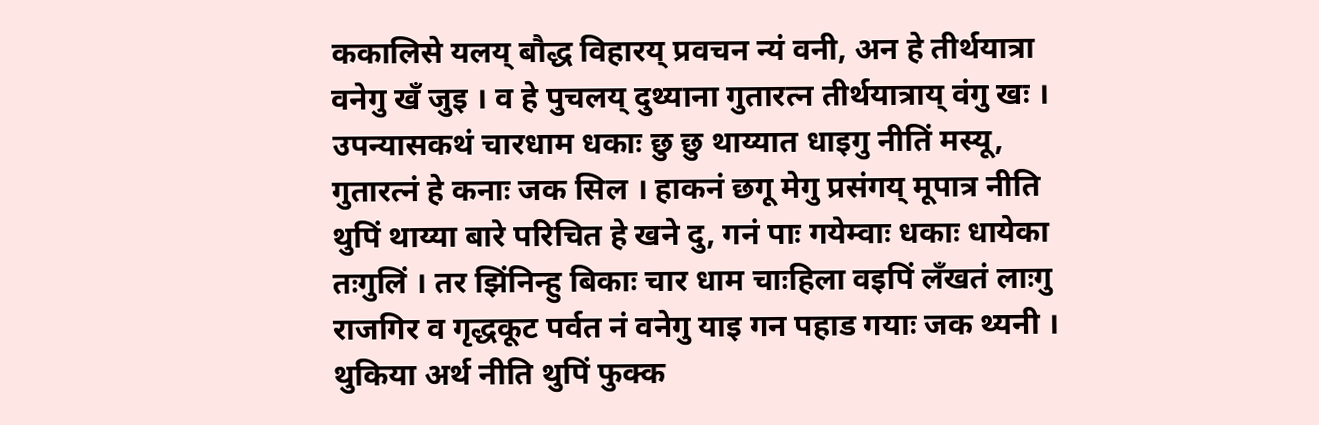ककालिसे यलय् बौद्ध विहारय् प्रवचन न्यं वनी, अन हे तीर्थयात्रा वनेगु खँ जुइ । व हे पुचलय् दुथ्याना गुतारत्न तीर्थयात्राय् वंगु खः । उपन्यासकथं चारधाम धकाः छु छु थाय्यात धाइगु नीतिं मस्यू, गुतारत्नं हे कनाः जक सिल । हाकनं छगू मेगु प्रसंगय् मूपात्र नीति थुपिं थाय्या बारे परिचित हे खने दु, गनं पाः गयेम्वाः धकाः धायेका तःगुलिं । तर झिंनिन्हु बिकाः चार धाम चाःहिला वइपिं लँखतं लाःगु राजगिर व गृद्धकूट पर्वत नं वनेगु याइ गन पहाड गयाः जक थ्यनी । थुकिया अर्थ नीति थुपिं फुक्क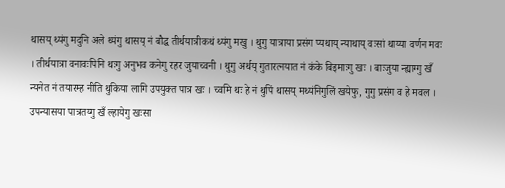थासय् थ्यंगु मदुनि अले थ्यंगु थासय् नं बौद्ध तीर्थयात्रीकथं थ्यंगु मखु । थुगु यात्राया प्रसंग प्यथाय् न्याथाय् वःसां थाय्या वर्णन मवः । तीर्थयात्रा वनावःपिनि थःगु अनुभव कनेगु रहर जुयाच्वनी । थुगु अर्थय् गुतारत्नयात नं कंके बिइमाःगु खः । बाःजुया न्ह्याग्गु खँ न्यनेत नं तयारम्ह नीति थुकिया लागि उपयुक्त पात्र खः । च्वमि थः हे नं थुपिं थासय् मथ्यंनिगुलिं खयेफु, गुगु प्रसंग व हे मवल ।
उपन्यासया पात्रतय्गु खँ ल्हायेगु खःसा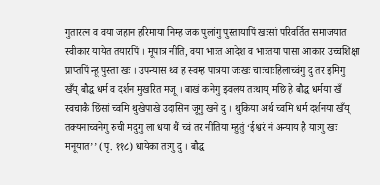गुतारत्न व वया जहान हरिमाया निम्ह जक पुलांगु पुस्तायापिं खःसां परिवर्तित समाजयात स्वीकार यायेत तयारपिं । मूपात्र नीति, वया भाःत आदेश व भाःतया पासा आकार उच्चशिक्षा प्राप्तपिं न्हू पुस्ता खः । उपन्यास थ्व ह स्वम्ह पात्रया जःखः चाःचाःहिलाच्वंगु दु तर इमिगु खँय् बौद्ध धर्म व दर्शन मुखरित मजू । बाखं कनेगु झ्वलय तःथाय् मछि हे बौद्ध धर्मया खँ स्वचाकै छिंसां च्वमि थुखेपाखे उदासिन जूगु खने दु । थुकिया अर्थ च्वमि धर्म दर्शनया खँय् तक्यनाच्वनेगु रुची मदुगु ला धया थैं च्वं तर नीतिया म्हुतुं ‘ईश्वरं नं अन्याय है याःगु खः मनूयात’’ (पृ. ११८) धायेका तःगु दु । बौद्ध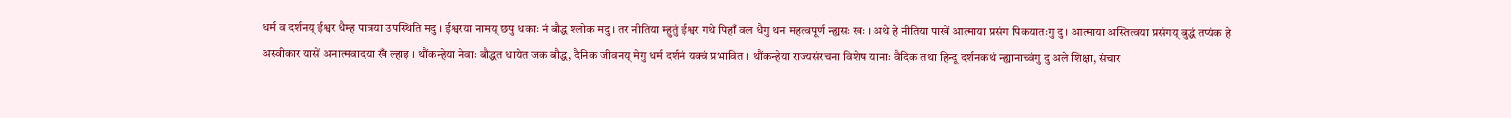धर्म व दर्शनय् ईश्वर धैम्ह पात्रया उपस्थिति मदु । ईश्वरया नामय् छपु धकाः नं बौद्ध श्लोक मदु । तर नीतिया म्हुतुं ईश्वर गथे पिहाँ वल धैगु थन महत्वपूर्ण न्ह्यसः खः । अथे हे नीतिया पाखें आत्माया प्रसंग पिकयातःगु दु । आत्माया अस्तित्वया प्रसंगय् बुद्धं तप्यंक हे अस्वीकार यासें अनात्मवादया खँ ल्हाइ । थौंकन्हेया नेवाः बौद्धत धायेत जक बौद्ध, दैनिक जीवनय् मेगु धर्म दर्शनं यक्वं प्रभावित । थौंकन्हेया राज्यसंरचना विशेष यानाः वैदिक तथा हिन्दू दर्शनकथं न्ह्यानाच्वंगु दु अले शिक्षा, संचार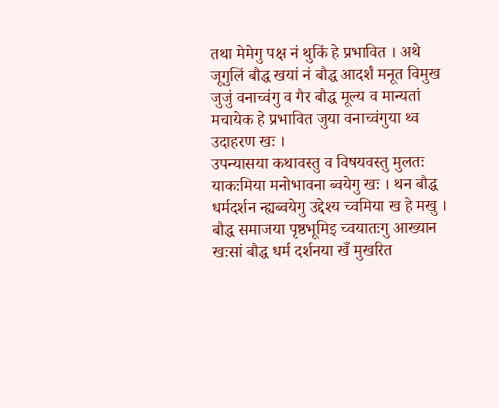तथा मेमेगु पक्ष नं थुकिं हे प्रभावित । अथे जूगुलिं बौद्ध खयां नं बौद्ध आदर्शं मनूत विमुख जुजुं वनाच्वंगु व गैर बौद्ध मूल्य व मान्यतां मचायेक हे प्रभावित जुया वनाच्वंगुया थ्व उदाहरण खः ।
उपन्यासया कथावस्तु व विषयवस्तु मुलतः याकःमिया मनोभावना ब्वयेगु खः । थन बौद्ध धर्मदर्शन न्ह्यब्वयेगु उद्देश्य च्वमिया ख हे मखु । बौद्ध समाजया पृष्ठभूमिइ च्वयातःगु आख्यान खःसां बौद्ध धर्म दर्शनया खँ मुखरित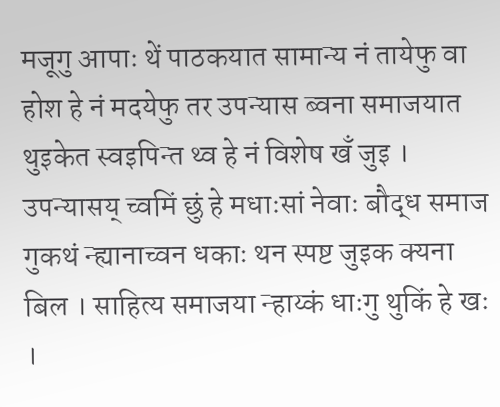मजूगु आपाः थें पाठकयात सामान्य नं तायेफु वा होश हे नं मदयेफु तर उपन्यास ब्वना समाजयात थुइकेत स्वइपिन्त थ्व हे नं विशेष खँ जुइ । उपन्यासय् च्वमिं छुं हे मधाःसां नेवाः बौद्ध समाज गुकथं न्ह्यानाच्वन धकाः थन स्पष्ट जुइक क्यना बिल । साहित्य समाजया न्हाय्कं धाःगु थुकिं हे खः ।